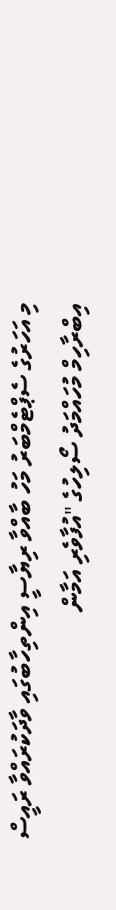މި އަހަރުގެ ސެޕްޓެމްބަރު މަހު ބާއްވާ ރިޔާސީ އިންތިހާބުގައި ވާދަކުރައްވާ ރައީސް އިބްރާހިމް މުހައްމަދު ސޯލިހުގެ "އުފާވެރި އަމާން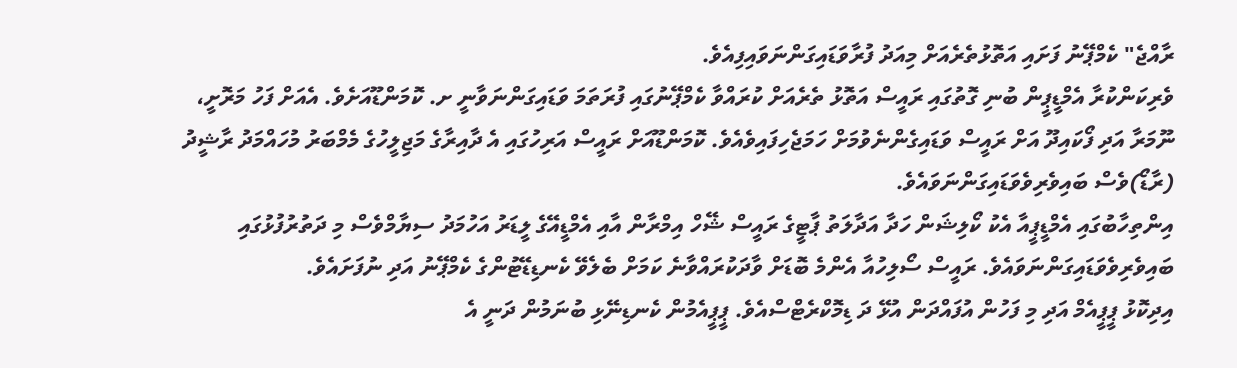ރާއްޖެ" ކެމްޕޭނު ފަށައި އަތޮޅުތެރެއަށް މިއަދު ފުރާވަޑައިގަންނަވައިފިއެވެ.
ވެރިކަންކުރާ އެމްޑީޕީން ބުނި ގޮތުގައި ރައީސް އަތޮޅު ތެރެއަށް ކުރައްވާ ކެމްޕޭނުގައި ފުރަތަމަ ވަޑައިގަންނަވާނީ ށ. ކޮމަންޑޫއަށެވެ. އެއަށް ފަހު މަރޮށީ، ނޫމަރާ އަދި ފޯކައިދޫ އަށް ރައީސް ވަޑައިގެންނެވުމަށް ހަމަޖެހިފައިވެއެވެ. ކޮމަންޑޫއަށް ރައީސް އަރިހުގައި އެ ދާއިރާގެ މަޖިލީހުގެ މެމްބަރު މުހައްމަދު ރާޝީދު (ރާޑޯ)ވެސް ބައިވެރިވެވަޑައިގަންނަވައެވެ.
އިންތިހާބުގައި އެމްޑީޕީއާ އެކު ކޯލިޝަން ހަދާ އަދާލަތު ޕާޓީގެ ރައީސް ޝޭހް އިމްރާން އާއި އެމްޑީއޭގެ ލީޑަރު އަހުމަދު ސިޔާމްވެސް މި ދަތުރުފުޅުގައި ބައިވެރިވެވަޑައިގަންނަވައެވެ. ރައީސް ސޯލިހުއާ އެންމެ ބޮޑަށް ވާދަކުރައްވާނެ ކަމަށް ބެލެވޭ ކެނޑިޑޭޓުންގެ ކެމްޕޭނު އަދި ނުފަށައެވެ.
އިދިކޮޅު ޕީޕީއެމް އަދި މި ފަހުން އުފައްދަން އުޅޭ ދަ ޑިމޮކްރެޓްސްއެވެ. ޕީޕީއެމުން ކެނޑިނޭޅި ބުނަމުން ދަނީ އެ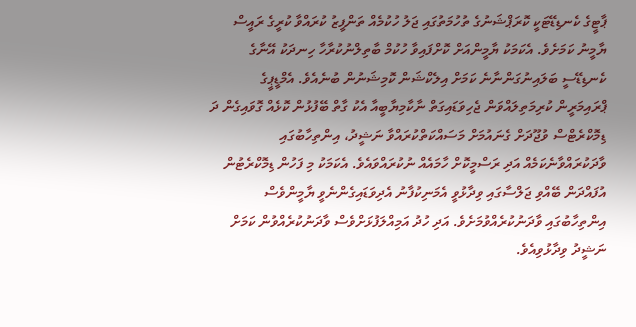ޕާޓީގެ ކެނޑިޑޭޓަކީ ކޮރަޕްޝަނުގެ ތުހުމަތުގައި ޖަލު ހުކުމެއް ތަންފީޒު ކުރައްވާ ކުރީގެ ރައީސް ޔާމީނު ކަމަށެވެ. އެކަމަކު ޔާމީންއަށް ކޮށްފައިވާ ހުކުމް ބާތިލްނުކުރާހާ ހިނދަކު އޭނާގެ ކެނޑިޑޭސީ ބަލައިނުގަންނާނެ ކަމަށް އިލެކްޝަން ކޮމިޝަނުން ބުނެއެވެ. އެމްޑީޕީގެ ޕްރައިމަރީން ކުރިމަތިލައްވަން ޖެހިވަޑައިގަތް ނާކާމިޔާބީއާ އެކު ގާތް ބޭފުޅުން ކޮޅެއް ގޮވައިގެން ދަ ޑިމޮކްރެޓްސް ވުޖޫދަށް ގެނައުމަށް މަސައްކަތްކުރައްވާ ނަޝީދު، އިންތިހާބުގައި ވާދަކުރައްވާނެކަމެއް އަދި ރަސްމީކޮށް ހާމައެއް ނުކުރައްވައެވެ. އެކަމަކު މި ފަހުން ޑިމޮކްރެޓުން އުފައްދަން ބޭއްވި ޖަލްސާގައި ވިދާޅުވީ އެމަނިކުފާނު އެދިވަޑައިގެންނެވީ ޔާމީންވެސް އިންތިހާބުގައި ވާދަނުކުރެއްވުމަށެވެ. އަދި ހުދު އަމިއްލަފުޅަށްވެސް ވާދަނުކުރެއްވުން ކަމަށް ނަޝީދު ވިދާޅުވިއެވެ.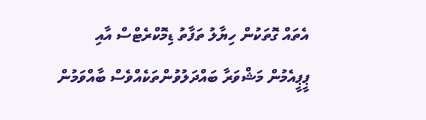އެތައް ގޮތަކުން ހިޔާލު ތަފާތު ޑިމޮކްރެޓްސް އާއި ޕީޕީއެމުން މަޝްވަރާ ބައްދަލުވުންތަކެއްވެސް ބާއްވަމުން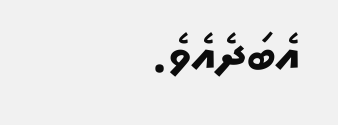އެބަދެއެވެ.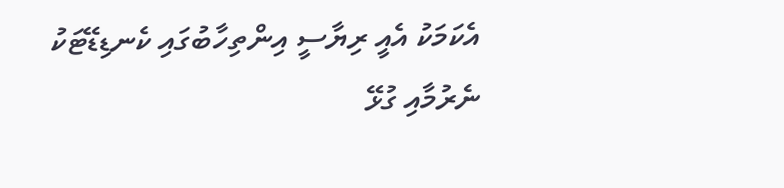އެކަމަކު އެއީ ރިޔާސީ އިންތިހާބުގައި ކެނޑިޑޭޓަކު ނެރުމާއި ގުޅޭ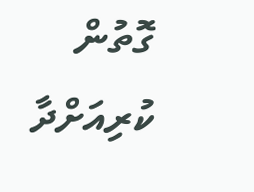ގޮތުން ކުރިއަށްދާ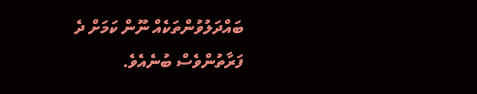ބައްދަލުވުންތަކެއް ނޫން ކަމަށް ދެ ފަރާތުންވެސް ބުނެއެވެ.